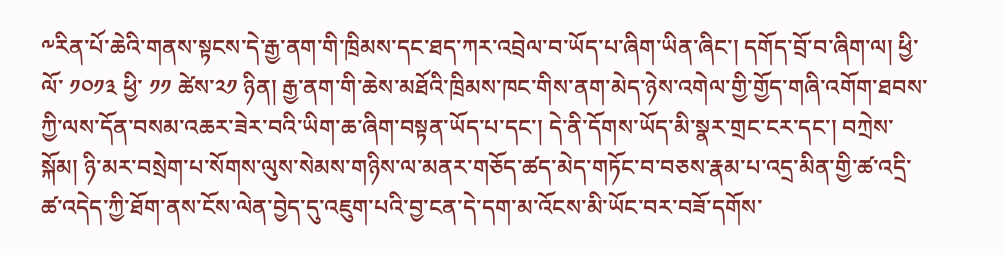༸རིན་པོ་ཆེའི་གནས་སྟངས་དེ་རྒྱ་ནག་གི་ཁྲིམས་དང་ཐད་ཀར་འབྲེལ་བ་ཡོད་པ་ཞིག་ཡིན་ཞིང་། དགོད་བྲོ་བ་ཞིག་ལ། ཕྱི་ལོ་ ༡༠༡༣ ཕྱི་ ༡༡ ཚེས་༢༡ ཉིན། རྒྱ་ནག་གི་ཆེས་མཐོའི་ཁྲིམས་ཁང་གིས་ནག་མེད་ཉེས་འགེལ་གྱི་གྱོད་གཞི་འགོག་ཐབས་ཀྱི་ལས་དོན་བསམ་འཆར་ཟེར་བའི་ཡིག་ཆ་ཞིག་བསྟན་ཡོད་པ་དང་། དེ་ནི་དོགས་ཡོད་མི་སྣར་གྲང་ངར་དང་། བཀྲེས་སྐོམ། ཉི་མར་བསྲེག་པ་སོགས་ལུས་སེམས་གཉིས་ལ་མནར་གཅོད་ཚད་མེད་གཏོང་བ་བཅས་རྣམ་པ་འདྲ་མིན་གྱི་ཚ་འདྲི་ཚ་འདེད་ཀྱི་ཐོག་ནས་ངོས་ལེན་བྱེད་དུ་འཇུག་པའི་བྱ་ངན་དེ་དག་མ་འོངས་མི་ཡོང་བར་བཟོ་དགོས་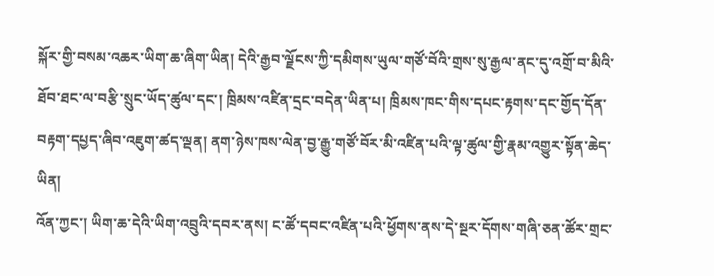སྐོར་གྱི་བསམ་འཆར་ཡིག་ཆ་ཞིག་ཡིན། དེའི་རྒྱབ་ལྗོངས་ཀྱི་དམིགས་ཡུལ་གཙོ་བོའི་གྲས་སུ་རྒྱལ་ནང་དུ་འགྲོ་བ་མིའི་ཐོབ་ཐང་ལ་བརྩི་སྲུང་ཡོད་ཚུལ་དང་། ཁྲིམས་འཛིན་དྲང་བདེན་ཡིན་པ། ཁྲིམས་ཁང་གིས་དཔང་རྟགས་དང་གྱོད་དོན་བརྟག་དཔྱད་ཞིབ་འཇུག་ཚད་ལྡན། ནག་ཉེས་ཁས་ལེན་བྱ་རྒྱུ་གཙོ་བོར་མི་འཛིན་པའི་ལྟ་ཚུལ་གྱི་རྣམ་འགྱུར་སྟོན་ཆེད་ཡིན།
འོན་ཀྱང་། ཡིག་ཆ་དེའི་ཡིག་འབྲུའི་དབར་ནས། ང་ཚོ་དབང་འཛིན་པའི་ཕྱོགས་ནས་དེ་སྔར་དོགས་གཞི་ཅན་ཚོར་གྲང་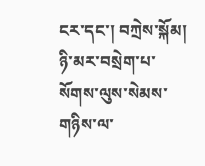ངར་དང་། བཀྲེས་སྐོམ། ཉི་མར་བསྲེག་པ་སོགས་ལུས་སེམས་གཉིས་ལ་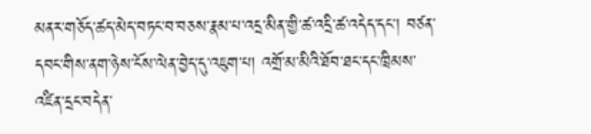མནར་གཅོད་ཚད་མེད་བཏང་བ་བཅས་རྣམ་པ་འདྲ་མིན་གྱི་ཚ་འདྲི་ཚ་འདེད་དང་། བཙན་དབང་གིས་ནག་ཉེས་ངོས་ལེན་བྱེད་དུ་འཇུག་པ། འགྲོ་མ་མིའི་ཐོབ་ཐང་དང་ཁྲིམས་འཛིན་དྲང་བདེན་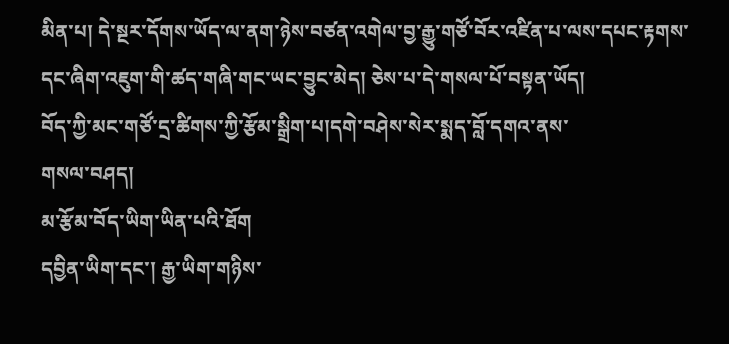མིན་པ། དེ་སྔར་དོགས་ཡོད་ལ་ནག་ཉེས་བཙན་འགེལ་བྱ་རྒྱུ་གཙོ་བོར་འཛིན་པ་ལས་དཔང་རྟགས་དང་ཞིག་འཇུག་གི་ཚད་གཞི་གང་ཡང་བྱུང་མེད། ཅེས་པ་དེ་གསལ་པོ་བསྟན་ཡོད།
བོད་ཀྱི་མང་གཙོ་དྲ་ཚིགས་ཀྱི་རྩོམ་སྒྲིག་པ།དགེ་བཤེས་སེར་སྨད་བློ་དགའ་ནས་
གསལ་བཤད།
མ་རྩོམ་བོད་ཡིག་ཡིན་པའི་ཐོག
དབྱིན་ཡིག་དང་། རྒྱ་ཡིག་གཉིས་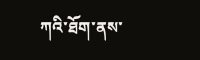ཀའི་ཐོག་ནས་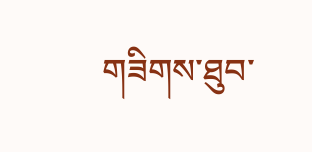གཟིགས་ཐུབ་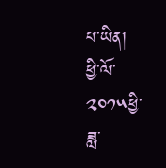པ་ཡིན།
ཕྱི་ལོ་༢༠༡༥ཕྱི་ཟླ་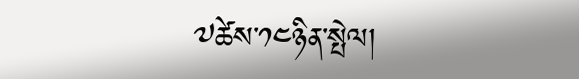༧ཚེས་༡༤ཉིན་སྤེལ།